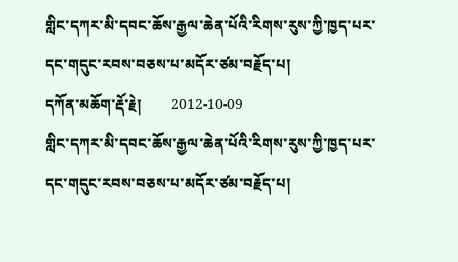གླིང་དཀར་མི་དབང་ཆོས་རྒྱལ་ཆེན་པོའི་རིགས་རུས་ཀྱི་ཁྱད་པར་དང་གདུང་རབས་བཅས་པ་མདོར་ཙམ་བརྗོད་པ།
དཀོན་མཆོག་རྡོ་རྗེ།        2012-10-09
གླིང་དཀར་མི་དབང་ཆོས་རྒྱལ་ཆེན་པོའི་རིགས་རུས་ཀྱི་ཁྱད་པར་དང་གདུང་རབས་བཅས་པ་མདོར་ཙམ་བརྗོད་པ།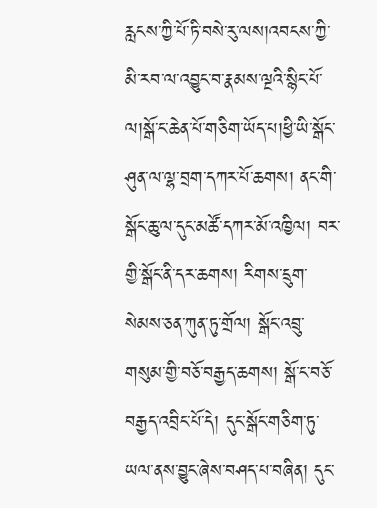རླངས་ཀྱི་པོ་ཏི་བསེ་རུ་ལས།འབངས་ཀྱི་མི་རབ་ལ་འབྱུང་བ་རྣམས་ལྔའི་སྙིང་པོ་ལ།སྒོ་ང་ཆེན་པོ་གཅིག་ཡོད་པ།ཕྱི་ཡི་སྒོང་ཤུན་ལ་ལྷ་བྲག་དཀར་པོ་ཆགས། ནང་གི་སྒོང་ཆུ་ལ་དུང་མཚོ་དཀར་མོ་འཁྱིལ། བར་གྱི་སྒོང་ནི་དར་ཆགས། རིགས་དྲུག་སེམས་ཅན་ཀུན་ཏུ་གྲོལ། སྒོང་འབྲུ་གསུམ་གྱི་བཅོ་བརྒྱད་ཆགས། སྒོ་ང་བཅོ་བརྒྱད་འབྲིང་པོ་དེ། དུང་སྒོང་གཅིག་ཏུ་ཡལ་ནས་བྱུང་ཞེས་བཤད་པ་བཞིན། དུང་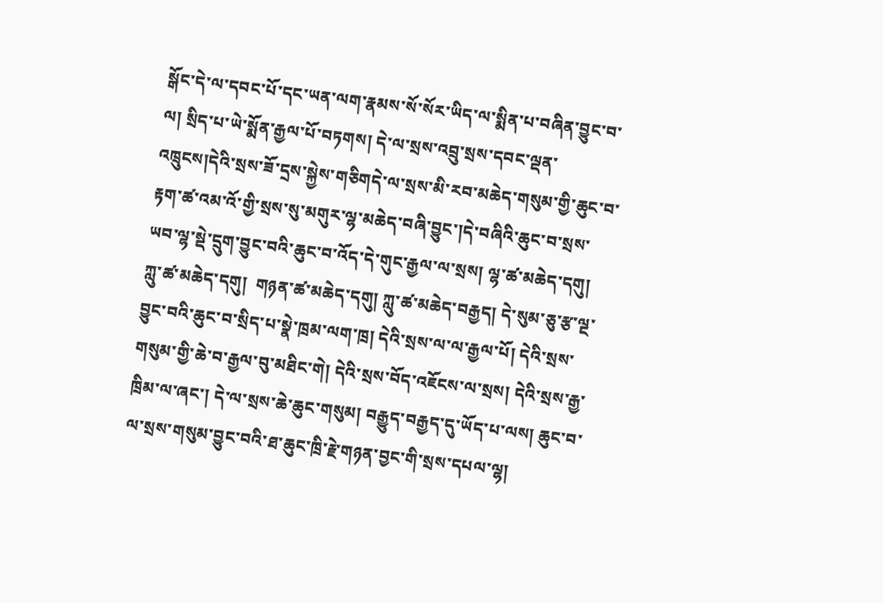སྒོང་དེ་ལ་དབང་པོ་དང་ཡན་ལག་རྣམས་སོ་སོར་ཡིད་ལ་སྨིན་པ་བཞིན་བྱུང་བ་ལ། སྲིད་པ་ཡེ་སྨོན་རྒྱལ་པོ་བཏགས། དེ་ལ་སྲས་འབྲུ་སྲས་དབང་ལྡན་འཁྲུངས།དེའི་སྲས་ཟོ་དྲས་སྐྱེས་གཅིགདེ་ལ་སྲས་མི་རབ་མཆེད་གསུམ་གྱི་ཆུང་བ་རྟག་ཚ་འམ་འོ་གྱི་སྲས་སུ་མགུར་ལྷ་མཆེད་བཞི་བྱུང་།དེ་བཞིའི་ཆུང་བ་སྲས་ཡབ་ལྷ་སྡེ་དྲུག་བྱུང་བའི་ཆུང་བ་འོད་དེ་གུང་རྒྱལ་ལ་སྲས། ལྷ་ཚ་མཆེད་དགུ། ཀླུ་ཚ་མཆེད་དགུ།  གཉན་ཚ་མཆེད་དགུ། ཀླུ་ཚ་མཆེད་བརྒྱད། དེ་སུམ་ཅུ་རྩ་ལྔ་བྱུང་བའི་ཆུང་བ་སྲིད་པ་སྣེ་ཁྲམ་ལག་ཁྲ། དེའི་སྲས་ལ་ལ་རྒྱལ་པོ། དེའི་སྲས་གསུམ་གྱི་ཆེ་བ་རྒྱལ་བུ་མཐིང་གེ། དེའི་སྲས་བོད་འཇོངས་ལ་སྲས། དེའི་སྲས་རྒྱ་ཁྲིམ་ལ་ཞང་། དེ་ལ་སྲས་ཆེ་ཆུང་གསུམ། བརྒྱུད་བརྒྱད་དུ་ཡོད་པ་ལས། ཆུང་བ་ལ་སྲས་གསུམ་བྱུང་བའི་ཐ་ཆུང་ཁྲི་རྗེ་གཉན་བྱང་གི་སྲས་དཔལ་ལྷ།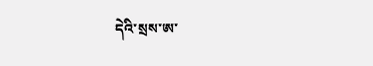དེའི་སྲས་ཨ་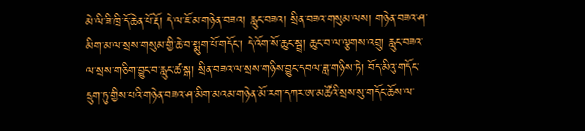མེ་ལི་ཟི་ཁྲི་དོ་ཆེན་པོ་རྡོ། དེ་ལ་ཇོ་མ་གཉེན་བཟའ། རླུང་བཟའ། སྲིན་བཟའ་གསུམ་ལས། གཉེན་བཟའ་ཤ་མིག་མ་ལ་སྲས་གསུམ་གྱི་ཆེ་བ་སྨུག་པོ་གདོང་། དེ་འོག་སོ་ཆུང་སྦྲ། ཆུང་བ་ལ་ལྕགས་འབྲུ། རླུང་བཟའ་ལ་སྲས་གཅིག་བྱུང་བ་རླུང་ཚ་སྒ། སྲིན་བཟའ་ལ་སྲས་གཉིས་བྱུང་དབལ་ཟླ་གཉིས་ཏེ། བོད་མིའུ་གདོང་དྲུག་ཏུ་གྱིས་པའི་གཉེན་བཟའ་ཤ་མིག་མའམ་གཉེན་མོ་རག་དཀར་ཨ་མཚོའི་སྲས་སུ་གདོང་ཆོས་ལ་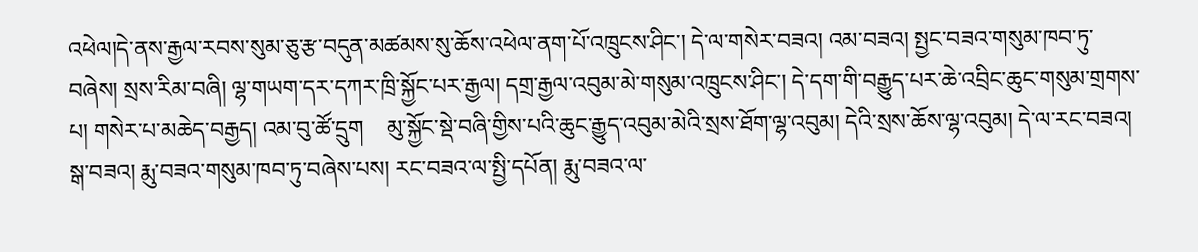འཕེལ།དེ་ནས་རྒྱལ་རབས་སུམ་ཅུ་རྩ་བདུན་མཚམས་སུ་ཆོས་འཕེལ་ནག་པོ་འཁྲུངས་ཤིང་། དེ་ལ་གསེར་བཟའ། འམ་བཟའ། སྤྱང་བཟའ་གསུམ་ཁབ་ཏུ་བཞེས། སྲས་རིམ་བཞི། ལྷ་གཡག་དར་དཀར་ཁྲི་སྐྱོང་པར་རྒྱལ། དགྲ་རྒྱལ་འབུམ་མེ་གསུམ་འཁྲུངས་ཤིང་། དེ་དག་གི་བརྒྱུད་པར་ཆེ་འབྲིང་ཆུང་གསུམ་གྲགས་པ། གསེར་པ་མཆེད་བརྒྱད། འམ་བུ་ཚོ་དྲུག    མུ་སྐྱོང་སྡེ་བཞི་གྱིས་པའི་ཆུང་རྒྱུད་འབུམ་མེའི་སྲས་ཐོག་ལྷ་འབུམ། དེའི་སྲས་ཆོས་ལྷ་འབུམ། དེ་ལ་རང་བཟའ། སྒ་བཟའ། རྨུ་བཟའ་གསུམ་ཁབ་ཏུ་བཞེས་པས། རང་བཟའ་ལ་སྤྱི་དཔོན། རྨུ་བཟའ་ལ་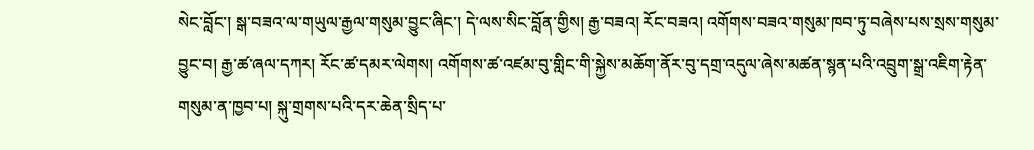སེང་བློང་། སྒ་བཟའ་ལ་གཡུལ་རྒྱལ་གསུམ་བྱུང་ཞིང་། དེ་ལས་སིང་བློན་གྱིས། རྒྱ་བཟའ། རོང་བཟའ། འགོགས་བཟའ་གསུམ་ཁབ་ཏུ་བཞེས་པས་སྲས་གསུམ་བྱུང་བ། རྒྱ་ཚ་ཞལ་དཀར། རོང་ཚ་དམར་ལེགས། འགོགས་ཚ་འཛམ་བུ་གླིང་གི་སྐྱེས་མཆོག་ནོར་བུ་དགྲ་འདུལ་ཞེས་མཚན་སྙན་པའི་འབྲུག་སྒྲ་འཇིག་རྟེན་གསུམ་ན་ཁྱབ་པ། སྐུ་གྲགས་པའི་དར་ཆེན་སྲིད་པ་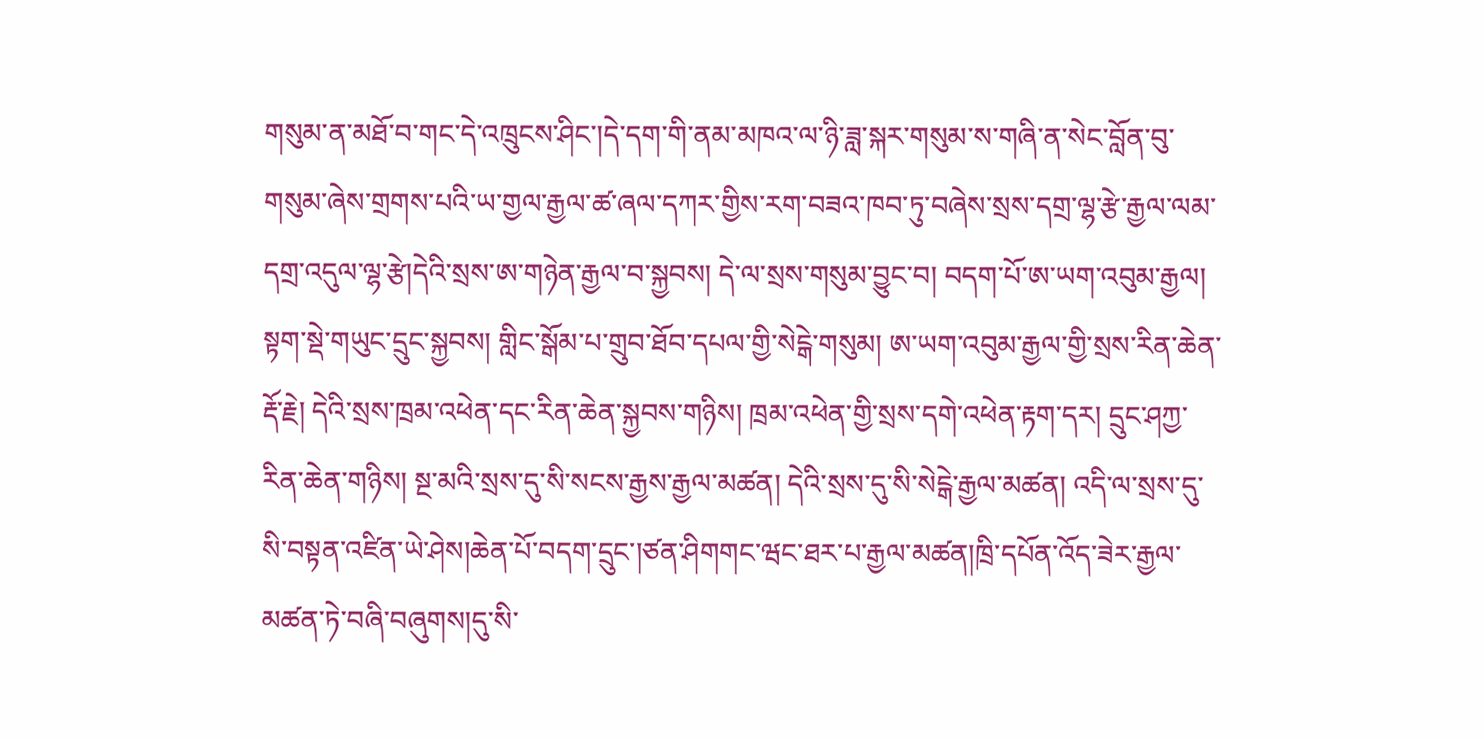གསུམ་ན་མཐོ་བ་གང་དེ་འཁྲུངས་ཤིང་།དེ་དག་གི་ནམ་མཁའ་ལ་ཉི་ཟླ་སྐར་གསུམ་ས་གཞི་ན་སེང་བློན་བུ་གསུམ་ཞེས་གྲགས་པའི་ཡ་གྱལ་རྒྱལ་ཚ་ཞལ་དཀར་གྱིས་རག་བཟའ་ཁབ་ཏུ་བཞེས་སྲས་དགྲ་ལྷ་རྩེ་རྒྱལ་ལམ་དགྲ་འདུལ་ལྷ་རྩེ།དེའི་སྲས་ཨ་གཉེན་རྒྱལ་བ་སྐྱབས། དེ་ལ་སྲས་གསུམ་བྱུང་བ། བདག་པོ་ཨ་ཡག་འབུམ་རྒྱལ། སྟག་སྡེ་གཡུང་དྲུང་སྐྱབས། གླིང་སྒོམ་པ་གྲུབ་ཐོབ་དཔལ་གྱི་སེངྒེ་གསུམ། ཨ་ཡག་འབུམ་རྒྱལ་གྱི་སྲས་རིན་ཆེན་རྡོ་རྗེ། དེའི་སྲས་ཁྲམ་འཕེན་དང་རིན་ཆེན་སྐྱབས་གཉིས། ཁྲམ་འཕེན་གྱི་སྲས་དགེ་འཕེན་རྟག་དར། དྲུང་ཤཀྱ་རིན་ཆེན་གཉིས། སྔ་མའི་སྲས་དུ་སི་སངས་རྒྱས་རྒྱལ་མཚན། དེའི་སྲས་དུ་སི་སེངྒེ་རྒྱལ་མཚན། འདི་ལ་སྲས་དུ་སི་བསྟན་འཛིན་ཡེ་ཤེས།ཆེན་པོ་བདག་དྲུང་།ཙན་ཤིགགང་ཝང་ཐར་པ་རྒྱལ་མཚན།ཁྲི་དཔོན་འོད་ཟེར་རྒྱལ་མཚན་ཏེ་བཞི་བཞུགས།དུ་སི་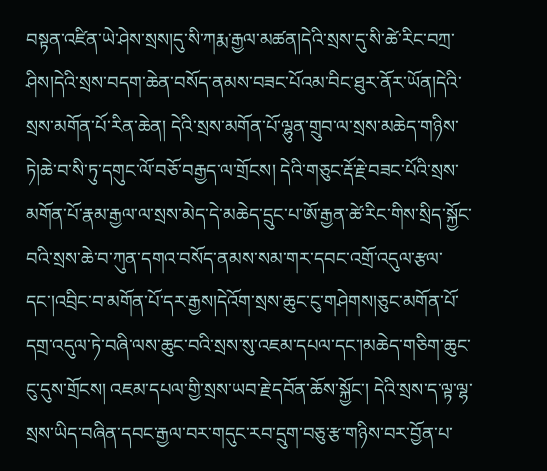བསྟན་འཛིན་ཡེ་ཤེས་སྲས།དུ་སི་ཀརྨ་རྒྱལ་མཚན།དེའི་སྲས་དུ་སི་ཚེ་རིང་བཀྲ་ཤིས།དེའི་སྲས་བདག་ཆེན་བསོད་ནམས་བཟང་པོའམ་བིང་ཐུར་ནོར་ཡོན།དེའི་སྲས་མགོན་པོ་རིན་ཆེན། དེའི་སྲས་མགོན་པོ་ལྷུན་གྲུབ་ལ་སྲས་མཆེད་གཉིས་ཏེ།ཆེ་བ་སི་ཏུ་དགུང་ལོ་བཅོ་བརྒྱད་ལ་གྲོངས། དེའི་གཅུང་རྡོ་རྗེ་བཟང་པོའི་སྲས་མགོན་པོ་རྣམ་རྒྱལ་ལ་སྲས་མེད་དེ་མཆེད་དྲུང་པ་ཨོ་རྒྱན་ཚེ་རིང་གིས་སྲིད་སྐྱོང་བའི་སྲས་ཆེ་བ་ཀུན་དགའ་བསོད་ནམས་སམ་གར་དབང་འགྲོ་འདུལ་རྩལ་དང་།འབྲིང་བ་མགོན་པོ་དར་རྒྱས།དེའོག་སྲས་ཆུང་ངུ་གཤེགས།ཅུང་མགོན་པོ་དགྲ་འདུལ་ཏེ་བཞི་ལས་ཆུང་བའི་སྲས་སུ་འཇམ་དཔལ་དང་།མཆེད་གཅིག་ཆུང་ངུ་དུས་གྲོངས། འཇམ་དཔལ་གྱི་སྲས་ཡབ་རྗེ་དབོན་ཆོས་སྐྱོང་། དེའི་སྲས་ད་ལྟ་ལྷ་སྲས་ཡིད་བཞིན་དབང་རྒྱལ་བར་གདུང་རབ་དྲུག་བཅུ་རྩ་གཉིས་བར་བྱོན་པ་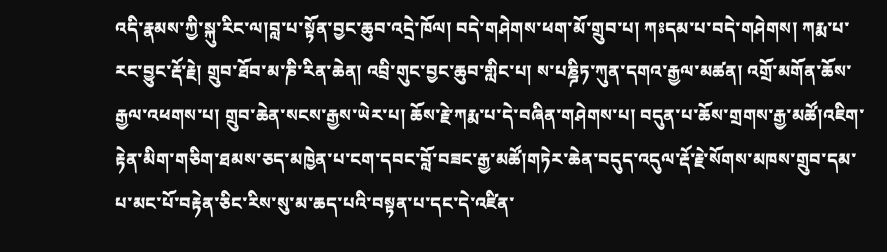འདི་རྣམས་ཀྱི་སྐུ་རིང་ལ།བླ་པ་སྟོན་བྱང་ཆུབ་འདྲེ་ཁོལ། བདེ་གཤེགས་ཕག་མོ་གྲུབ་པ། ཀཿདམ་པ་བདེ་གཤེགས། ཀརྨ་པ་རང་བྱུང་རྡོ་རྗེ། གྲུབ་ཐོབ་མ་ཎི་རིན་ཆེན། འབྲི་གུང་བྱང་ཆུབ་གླིང་པ། ས་པཎྜིཏ་ཀུན་དགའ་རྒྱལ་མཚན། འགྲོ་མགོན་ཆོས་རྒྱལ་འཕགས་པ། གྲུབ་ཆེན་སངས་རྒྱས་ཡེར་པ། ཆོས་རྗེ་ཀརྨ་པ་དེ་བཞིན་གཤེགས་པ། བདུན་པ་ཆོས་གྲགས་རྒྱ་མཚོ།འཇིག་རྟེན་མིག་གཅིག་ཐམས་ཅད་མཁྱེན་པ་ངག་དབང་བློ་བཟང་རྒྱ་མཚོ།གཏེར་ཆེན་བདུད་འདུལ་རྡོ་རྗེ་སོགས་མཁས་གྲུབ་དམ་པ་མང་པོ་བརྟེན་ཅིང་རིས་སུ་མ་ཆད་པའི་བསྟན་པ་དང་དེ་འཛིན་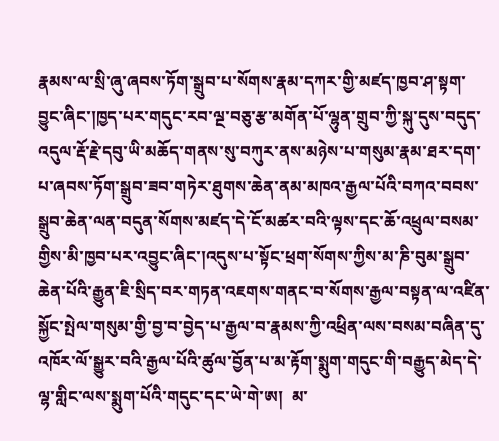རྣམས་ལ་སྲི་ཞུ་ཞབས་ཏོག་སྒྲུབ་པ་སོགས་རྣམ་དཀར་གྱི་མཛད་ཁྱབ་ཤ་སྟག་བྱུང་ཞིང་།ཁྱད་པར་གདུང་རབ་ལྔ་བཅུ་རྩ་མགོན་པོ་ལྷུན་གྲུབ་ཀྱི་སྐུ་དུས་བདུད་འདུལ་རྡོ་རྗེ་དབུ་ཡི་མཆོད་གནས་སུ་བཀུར་ནས་མཉེས་པ་གསུམ་རྣམ་ཐར་དག་པ་ཞབས་ཏོག་སྒྲུབ་ཟབ་གཏེར་ཐུགས་ཆེན་ནམ་མཁའ་རྒྱལ་པོའི་བཀའ་བབས་སྒྲུབ་ཆེན་ལན་བདུན་སོགས་མཛད་དེ་ངོ་མཚར་བའི་ལྟས་དང་ཆོ་འཕྲུལ་བསམ་གྱིས་མི་ཁྱབ་པར་འབྱུང་ཞིང་།འདུས་པ་སྟོང་ཕྲག་སོགས་ཀྱིས་མ་ཎི་བུམ་སྒྲུབ་ཆེན་པོའི་རྒྱུན་ཇི་སྲིད་བར་གཏན་འཇགས་གནང་བ་སོགས་རྒྱལ་བསྟན་ལ་འཛིན་སྐྱོང་སྤེལ་གསུམ་གྱི་བྱ་བ་བྱེད་པ་རྒྱལ་བ་རྣམས་ཀྱི་འཕྲིན་ལས་བསམ་བཞིན་དུ་འཁོར་ལོ་སྒྱུར་བའི་རྒྱལ་པོའི་ཚུལ་བྱོན་པ་མ་རྟོག་སྨུག་གདུང་གི་བརྒྱུད་མེད་དེ་ལྷ་གླིང་ལས་སྨུག་པོའི་གདུང་དང་ཡེ་གེ་ཨ།  མ་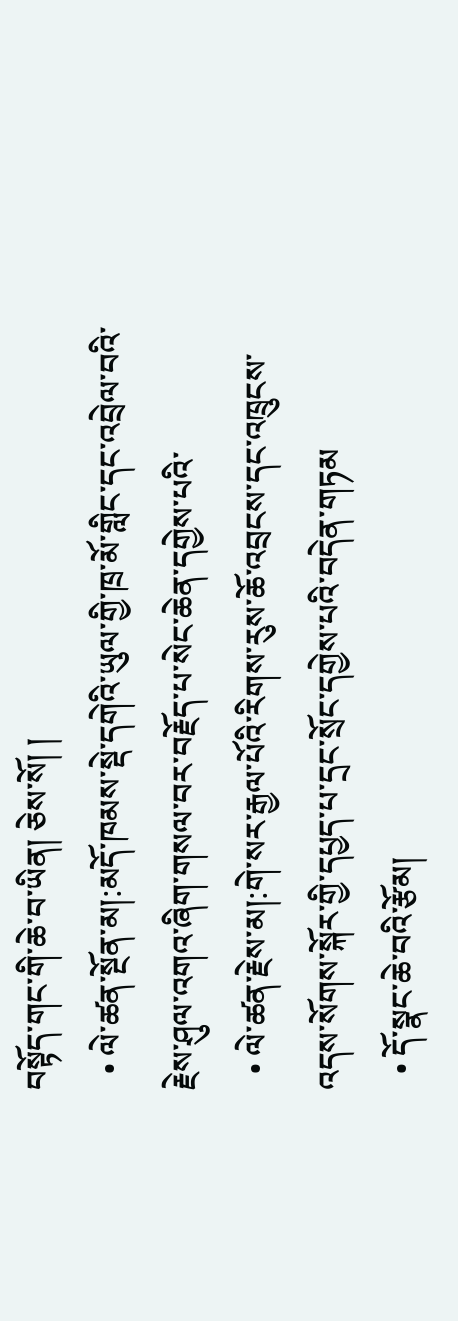བསྟོད་གང་གི་ཆེ་བ་ཡིན། ཅེས་སོ། །
  • ལེ་ཚན་སྔོན་མ།:མདོ་ཁམས་སྡེ་དགེའི་ཡུལ་གྱི་ཁྲ་མོ་གླིང་དང་འབྲེལ་བའི་རྗེས་ཤུལ་འགའ་ཞིག་གསལ་བར་བརྗོད་པ་སེང་ཆེན་དགྱེས་པའི་
  • ལེ་ཚན་རྗེས་མ།:གེ་སར་རྒྱལ་པོའི་རིགས་རུས་ཆོ་འབྲངས་དང་འཁྲུངས་འདས་སོགས་སྐོར་གྱི་དཔྱད་པ་དྲང་སྲོང་དགྱེས་པའི་བདེན་གཏམ
  • དོ་སྣང་ཆེ་བའི་རྩོམ།